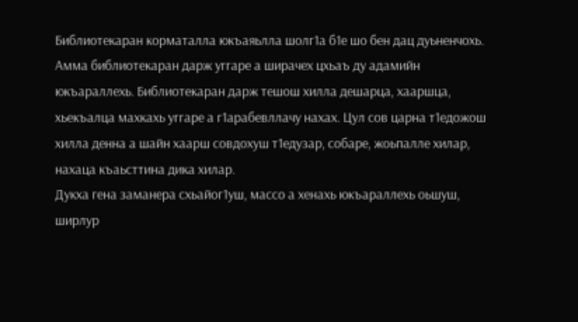Библиотекаран корматалла юкъаяьлла шолг1а б1е шо бен дац дуьненчохь. Амма библиотекаран дарж уггаре а ширачех цхьаъ ду адамийн юкъараллехь. Библиотекаран дарж тешош хилла дешарца, хааршца, хьекъалца махкахь уггаре а г1арабевллачу нахах. Цул сов царна т1едожош хилла денна а шайн хаарш совдохуш т1едузар, собаре, жоьпалле хилар, нахаца къаьсттина дика хилар.
Дукха гена заманера схьайог1уш, массо а хенахь юкъараллехь оьшуш, ширлур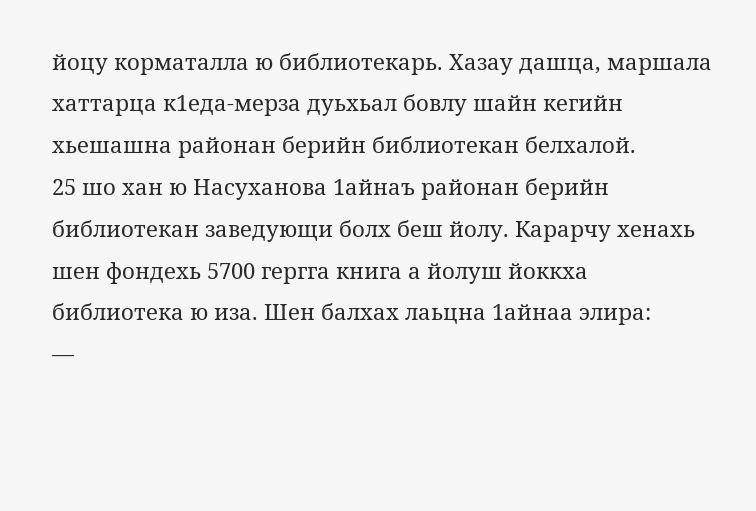йоцу корматалла ю библиотекарь. Хазау дашца, маршала хаттарца к1еда-мерза дуьхьал бовлу шайн кегийн хьешашна районан берийн библиотекан белхалой.
25 шо хан ю Насуханова 1айнаъ районан берийн библиотекан заведующи болх беш йолу. Карарчу хенахь шен фондехь 5700 гергга книга а йолуш йоккха библиотека ю иза. Шен балхах лаьцна 1айнаа элира:
—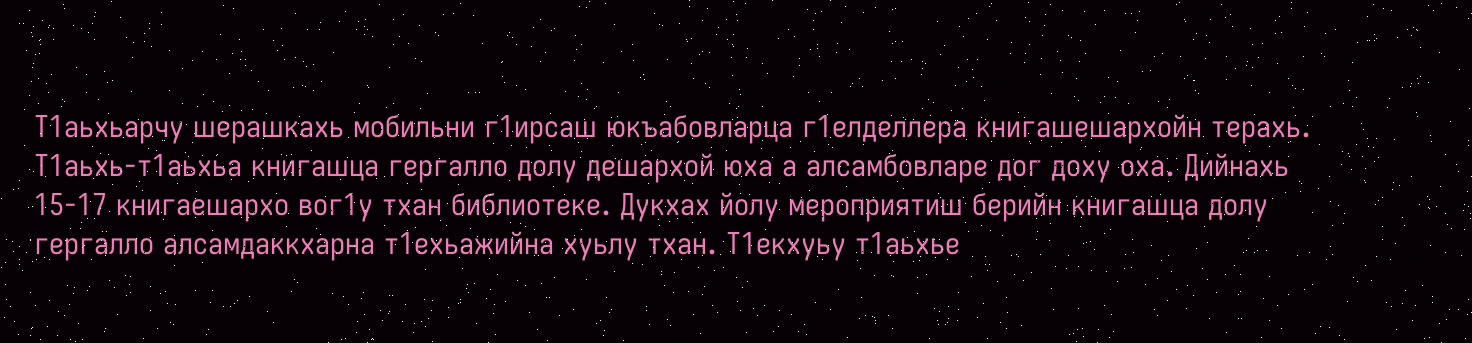Т1аьхьарчу шерашкахь мобильни г1ирсаш юкъабовларца г1елделлера книгашешархойн терахь. Т1аьхь-т1аьхьа книгашца гергалло долу дешархой юха а алсамбовларе дог доху оха. Дийнахь 15-17 книгаешархо вог1у тхан библиотеке. Дукхах йолу мероприятиш берийн книгашца долу гергалло алсамдаккхарна т1ехьажийна хуьлу тхан. Т1екхуьу т1аьхье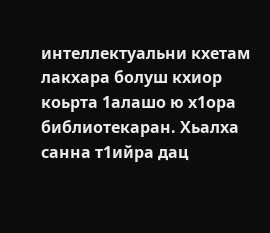интеллектуальни кхетам лакхара болуш кхиор коьрта 1алашо ю х1ора библиотекаран. Хьалха санна т1ийра дац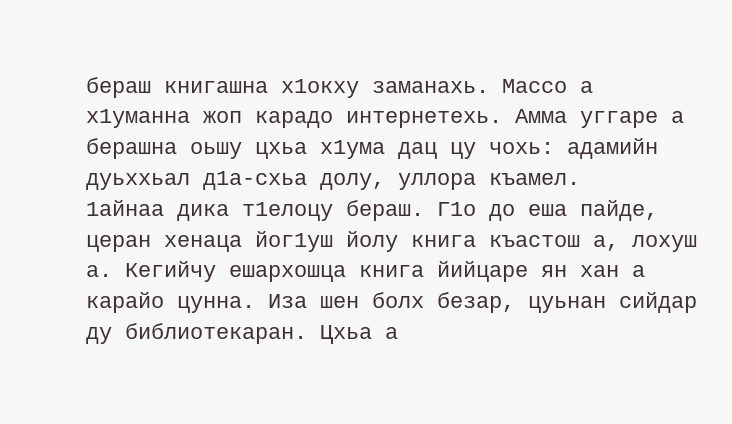бераш книгашна х1окху заманахь. Массо а х1уманна жоп карадо интернетехь. Амма уггаре а берашна оьшу цхьа х1ума дац цу чохь: адамийн дуьххьал д1а-схьа долу, уллора къамел.
1айнаа дика т1елоцу бераш. Г1о до еша пайде, церан хенаца йог1уш йолу книга къастош а, лохуш а. Кегийчу ешархошца книга йийцаре ян хан а карайо цунна. Иза шен болх безар, цуьнан сийдар ду библиотекаран. Цхьа а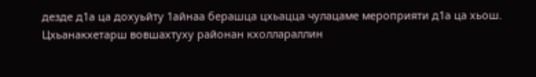дезде д1а ца дохуьйту 1айнаа берашца цхьацца чулацаме мероприяти д1а ца хьош. Цхьанакхетарш вовшахтуху районан кхоллараллин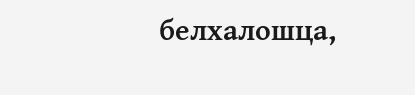белхалошца,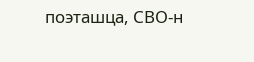поэташца, СВО-н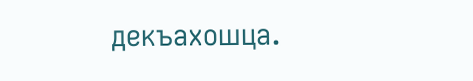декъахошца.